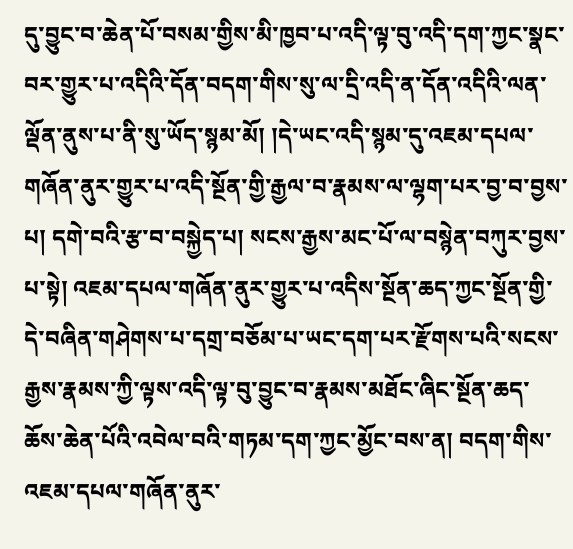དུ་བྱུང་བ་ཆེན་པོ་བསམ་གྱིས་མི་ཁྱབ་པ་འདི་ལྟ་བུ་འདི་དག་ཀྱང་སྣང་བར་གྱུར་པ་འདིའི་དོན་བདག་གིས་སུ་ལ་དྲི་འདི་ན་དོན་འདིའི་ལན་ལྡོན་ནུས་པ་ནི་སུ་ཡོད་སྙམ་མོ། །དེ་ཡང་འདི་སྙམ་དུ་འཇམ་དཔལ་གཞོན་ནུར་གྱུར་པ་འདི་སྔོན་གྱི་རྒྱལ་བ་རྣམས་ལ་ལྷག་པར་བྱ་བ་བྱས་པ། དགེ་བའི་རྩ་བ་བསྐྱེད་པ། སངས་རྒྱས་མང་པོ་ལ་བསྙེན་བཀུར་བྱས་པ་སྟེ། འཇམ་དཔལ་གཞོན་ནུར་གྱུར་པ་འདིས་སྔོན་ཆད་ཀྱང་སྔོན་གྱི་དེ་བཞིན་གཤེགས་པ་དགྲ་བཅོམ་པ་ཡང་དག་པར་རྫོགས་པའི་སངས་རྒྱས་རྣམས་ཀྱི་ལྟས་འདི་ལྟ་བུ་བྱུང་བ་རྣམས་མཐོང་ཞིང་སྔོན་ཆད་ཆོས་ཆེན་པོའི་འབེལ་བའི་གཏམ་དག་ཀྱང་མྱོང་བས་ན། བདག་གིས་འཇམ་དཔལ་གཞོན་ནུར་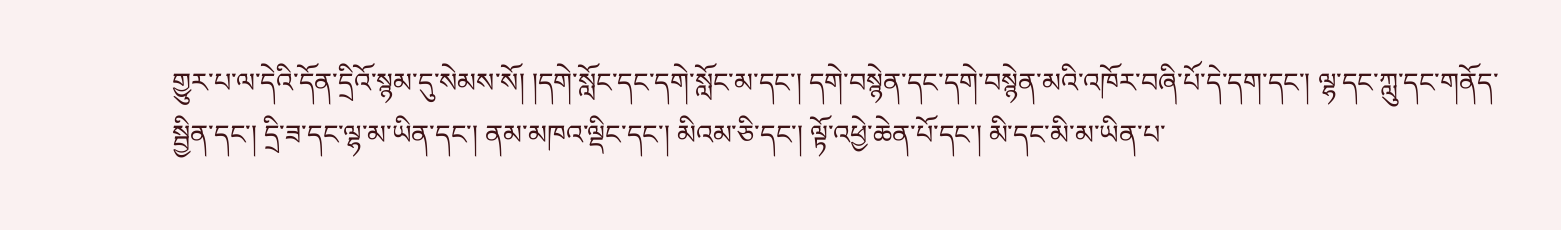གྱུར་པ་ལ་དེའི་དོན་དྲིའོ་སྙམ་དུ་སེམས་སོ། །དགེ་སློང་དང་དགེ་སློང་མ་དང་། དགེ་བསྙེན་དང་དགེ་བསྙེན་མའི་འཁོར་བཞི་པོ་དེ་དག་དང་། ལྷ་དང་ཀླུ་དང་གནོད་སྦྱིན་དང་། དྲི་ཟ་དང་ལྷ་མ་ཡིན་དང་། ནམ་མཁའ་ལྡིང་དང་། མིའམ་ཅི་དང་། ལྟོ་འཕྱེ་ཆེན་པོ་དང་། མི་དང་མི་མ་ཡིན་པ་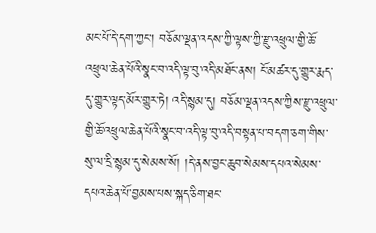མང་པོ་དེ་དག་ཀྱང་། བཅོམ་ལྡན་འདས་ཀྱི་ལྟས་ཀྱི་རྫུ་འཕྲུལ་གྱི་ཆོ་འཕྲུལ་ཆེན་པོའི་སྣང་བ་འདི་ལྟ་བུ་འདི་མཐོང་ནས། ངོ་མཚར་དུ་གྱུར་རྨད་དུ་གྱུར་ལྟད་མོར་གྱུར་ཏེ། འདི་སྙམ་དུ། བཅོམ་ལྡན་འདས་ཀྱིས་རྫུ་འཕྲུལ་གྱི་ཆོ་འཕྲུལ་ཆེན་པོའི་སྣང་བ་འདི་ལྟ་བུ་འདི་བསྟན་པ་བདག་ཅག་གིས་སུ་ལ་དྲི་སྙམ་དུ་སེམས་སོ། །དེ་ནས་བྱང་ཆུབ་སེམས་དཔའ་སེམས་དཔའ་ཆེན་པོ་བྱམས་པས་སྐད་ཅིག་ཐང་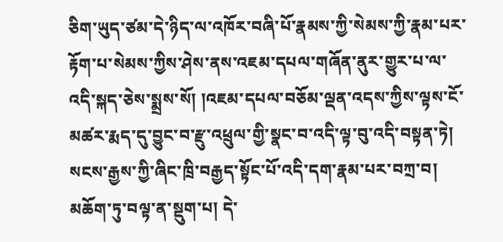ཅིག་ཡུད་ཙམ་དེ་ཉིད་ལ་འཁོར་བཞི་པོ་རྣམས་ཀྱི་སེམས་ཀྱི་རྣམ་པར་རྟོག་པ་སེམས་ཀྱིས་ཤེས་ནས་འཇམ་དཔལ་གཞོན་ནུར་གྱུར་པ་ལ་འདི་སྐད་ཅེས་སྨྲས་སོ། །འཇམ་དཔལ་བཅོམ་ལྡན་འདས་ཀྱིས་ལྟས་ངོ་མཚར་རྨད་དུ་བྱུང་བ་རྫུ་འཕྲུལ་གྱི་སྣང་བ་འདི་ལྟ་བུ་འདི་བསྟན་ཏེ། སངས་རྒྱས་ཀྱི་ཞིང་ཁྲི་བརྒྱད་སྟོང་པོ་འདི་དག་རྣམ་པར་བཀྲ་བ། མཆོག་ཏུ་བལྟ་ན་སྡུག་པ། དེ་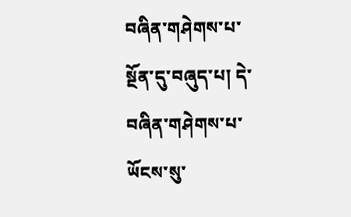བཞིན་གཤེགས་པ་སྔོན་དུ་བཞུད་པ། དེ་བཞིན་གཤེགས་པ་ཡོངས་སུ་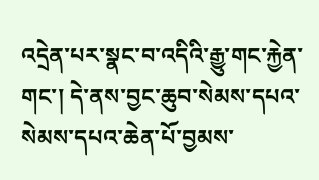འདྲེན་པར་སྣང་བ་འདིའི་རྒྱུ་གང་རྐྱེན་གང་། དེ་ནས་བྱང་ཆུབ་སེམས་དཔའ་སེམས་དཔའ་ཆེན་པོ་བྱམས་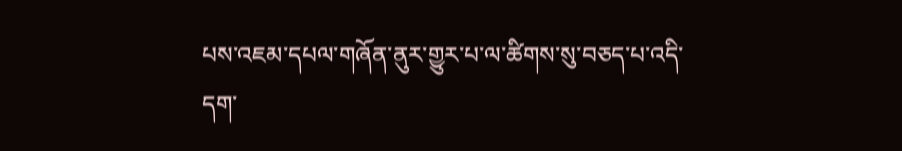པས་འཇམ་དཔལ་གཞོན་ནུར་གྱུར་པ་ལ་ཚིགས་སུ་བཅད་པ་འདི་དག་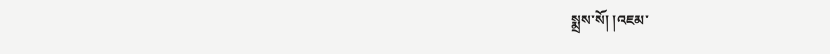སྨྲས་སོ། །འཇམ་